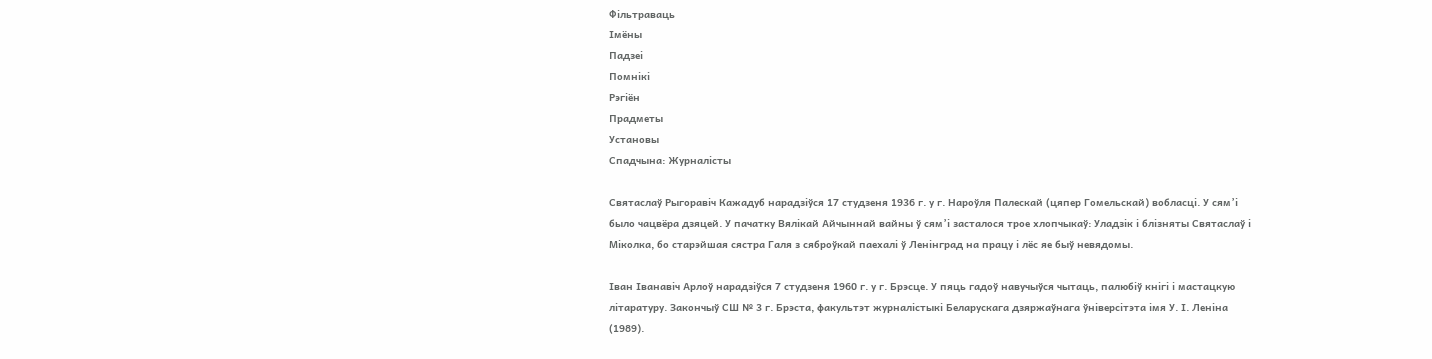Фільтраваць
Імёны
Падзеі
Помнікі
Рэгіён
Прадметы
Установы
Спадчына: Журналісты

Святаслаў Рыгоравіч Кажадуб нарадзіўся 17 студзеня 1936 г. у г. Нароўля Палескай (цяпер Гомельскай) вобласці. У сям’і было чацвёра дзяцей. У пачатку Вялікай Айчыннай вайны ў сям’і засталося трое хлопчыкаў: Уладзік і блізняты Святаслаў і Міколка, бо старэйшая сястра Галя з сяброўкай паехалі ў Ленінград на працу і лёс яе быў невядомы.

Іван Іванавіч Арлоў нарадзіўся 7 студзеня 1960 г. у г. Брэсце. У пяць гадоў навучыўся чытаць, палюбіў кнігі і мастацкую літаратуру. Закончыў СШ № 3 г. Брэста, факультэт журналістыкі Беларускага дзяржаўнага ўніверсітэта імя У. І. Леніна (1989).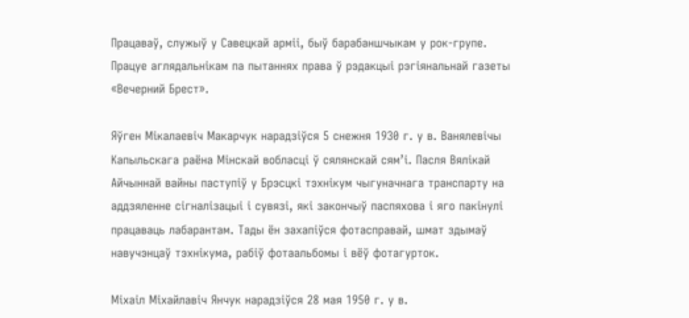Працаваў, служыў у Савецкай арміі, быў барабаншчыкам у рок-групе. Працуе аглядальнікам па пытаннях права ў рэдакцыі рэгіянальнай газеты «Вечерний Брест».

Яўген Мікалаевіч Макарчук нарадзіўся 5 снежня 1930 г. у в. Ванялевічы Капыльскага раёна Мінскай вобласці ў сялянскай сям’і. Пасля Вялікай Айчыннай вайны паступіў у Брэсцкі тэхнікум чыгуначнага транспарту на аддзяленне сігналізацыі і сувязі, які закончыў паспяхова і яго пакінулі працаваць лабарантам. Тады ён захапіўся фотасправай, шмат здымаў навучэнцаў тэхнікума, рабіў фотаальбомы і вёў фотагурток.

Міхаіл Міхайлавіч Янчук нарадзіўся 28 мая 1950 г. у в.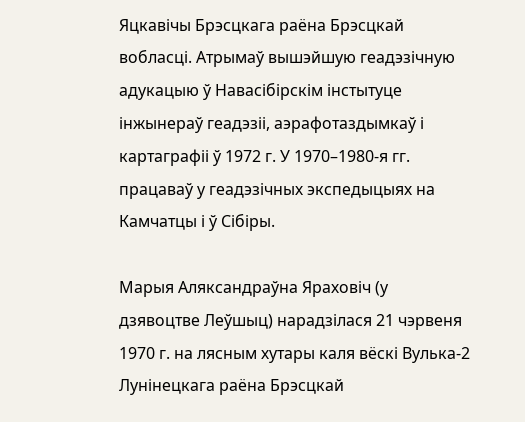Яцкавічы Брэсцкага раёна Брэсцкай вобласці. Атрымаў вышэйшую геадэзічную адукацыю ў Навасібірскім інстытуце інжынераў геадэзіі, аэрафотаздымкаў і картаграфіі ў 1972 г. У 1970–1980-я гг. працаваў у геадэзічных экспедыцыях на Камчатцы і ў Сібіры.

Марыя Аляксандраўна Яраховіч (у дзявоцтве Леўшыц) нарадзілася 21 чэрвеня 1970 г. на лясным хутары каля вёскі Вулька-2 Лунінецкага раёна Брэсцкай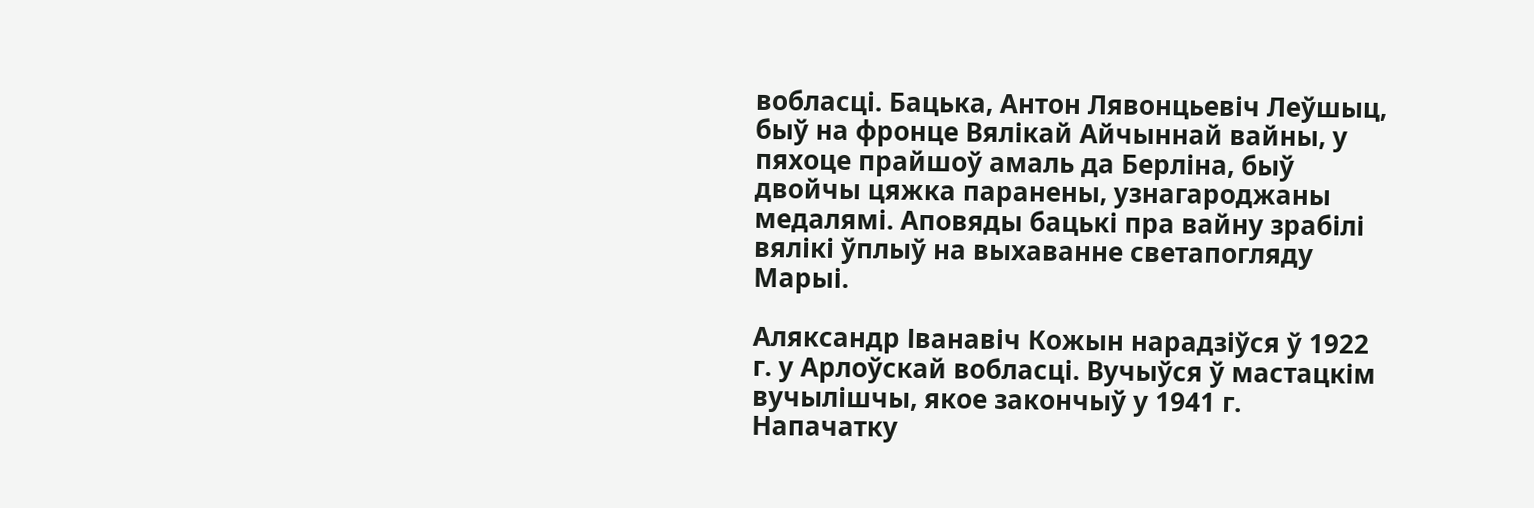вобласці. Бацька, Антон Лявонцьевіч Леўшыц, быў на фронце Вялікай Айчыннай вайны, у пяхоце прайшоў амаль да Берліна, быў двойчы цяжка паранены, узнагароджаны медалямі. Аповяды бацькі пра вайну зрабілі вялікі ўплыў на выхаванне светапогляду Марыі.

Аляксандр Іванавіч Кожын нарадзіўся ў 1922 г. у Арлоўскай вобласці. Вучыўся ў мастацкім вучылішчы, якое закончыў у 1941 г. Напачатку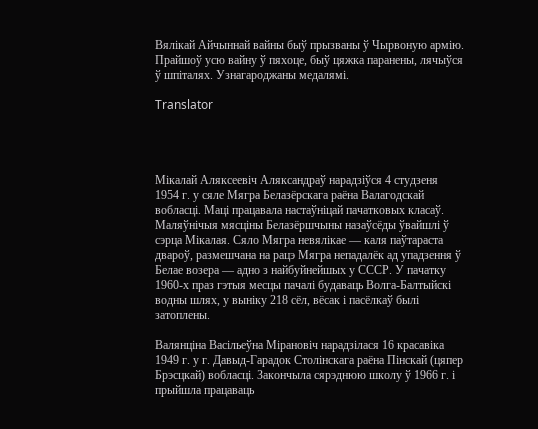Вялікай Айчыннай вайны быў прызваны ў Чырвоную армію. Прайшоў усю вайну ў пяхоце, быў цяжка паранены, лячыўся ў шпіталях. Узнагароджаны медалямі.

Translator




Мікалай Аляксеевіч Аляксандраў нарадзіўся 4 студзеня 1954 г. у сяле Мягра Белазёрскага раёна Валагодскай вобласці. Маці працавала настаўніцай пачатковых класаў. Маляўнічыя мясціны Белазёршчыны назаўсёды ўвайшлі ў сэрца Мікалая. Сяло Мягра невялікае — каля паўтараста двароў, размешчана на рацэ Мягра непадалёк ад упадзення ў Белае возера — адно з найбуйнейшых у СССР. У пачатку 1960-х праз гэтыя месцы пачалі будаваць Волга-Балтыйскі водны шлях, у выніку 218 сёл, вёсак і пасёлкаў былі затоплены.

Валянціна Васільеўна Мірановіч нарадзілася 16 красавіка 1949 г. у г. Давыд-Гарадок Столінскага раёна Пінскай (цяпер Брэсцкай) вобласці. Закончыла сярэднюю школу ў 1966 г. і прыйшла працаваць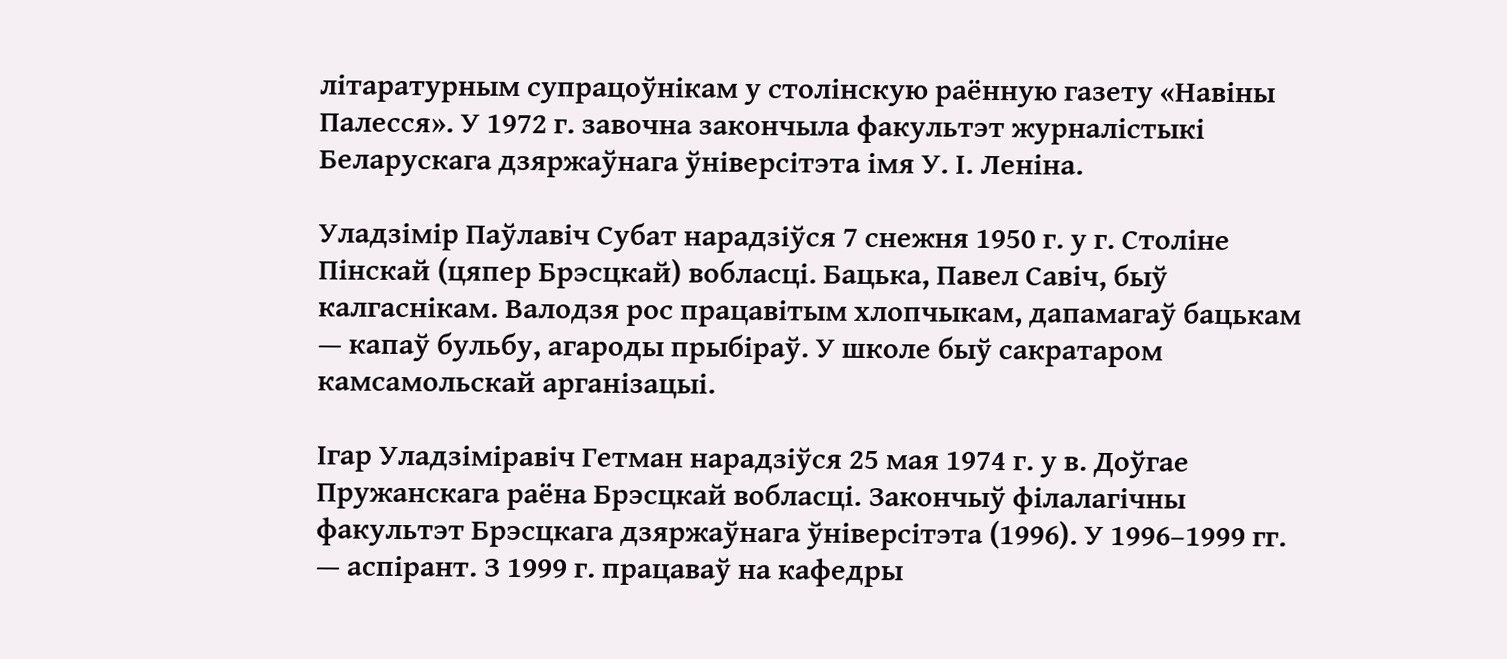літаратурным супрацоўнікам у столінскую раённую газету «Навіны Палесся». У 1972 г. завочна закончыла факультэт журналістыкі Беларускага дзяржаўнага ўніверсітэта імя У. І. Леніна.

Уладзімір Паўлавіч Субат нарадзіўся 7 снежня 1950 г. у г. Століне Пінскай (цяпер Брэсцкай) вобласці. Бацька, Павел Савіч, быў калгаснікам. Валодзя рос працавітым хлопчыкам, дапамагаў бацькам — капаў бульбу, агароды прыбіраў. У школе быў сакратаром камсамольскай арганізацыі.

Ігар Уладзіміравіч Гетман нарадзіўся 25 мая 1974 г. у в. Доўгае Пружанскага раёна Брэсцкай вобласці. Закончыў філалагічны факультэт Брэсцкага дзяржаўнага ўніверсітэта (1996). У 1996–1999 гг. — аспірант. З 1999 г. працаваў на кафедры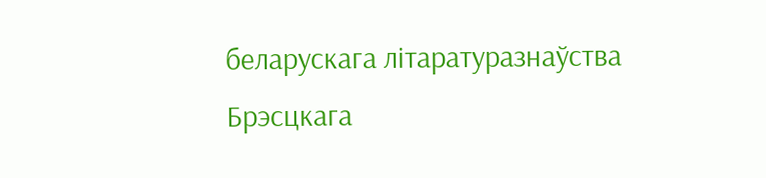беларускага літаратуразнаўства Брэсцкага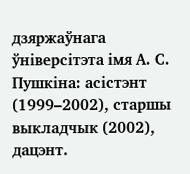дзяржаўнага ўніверсітэта імя А. С. Пушкіна: асістэнт (1999–2002), старшы выкладчык (2002), дацэнт.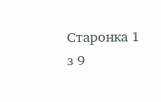Старонка 1 з 9